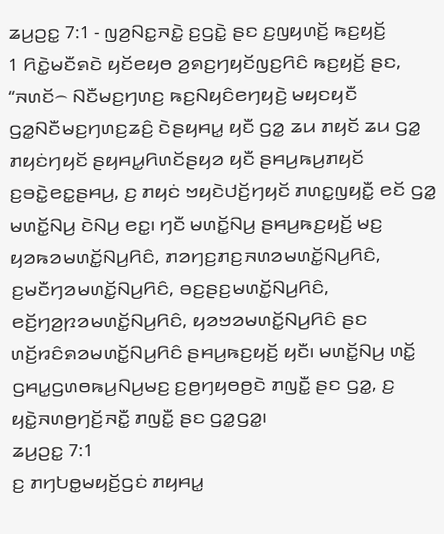ꤘꤣ꤬ꤑꤢ꤭ 7:1 - ꤜꤤ꤬ꤡꤢ꤭ꤏꤢꤧ꤭ ꤢ꤬ꤞꤢꤧ꤭ ꤔꤢ ꤢ꤬ꤜꤟꤛꤢꤩ꤬ ꤒꤢ꤬ꤟꤢꤩ꤬
1 ꤖꤢꤧ꤭ꤗꤢꤪꤎꤢꤧ ꤟꤢꤩꤕꤟꤥ ꤤ꤬ꤎꤢ꤬ꤚꤟꤢꤩꤜꤢ꤬ꤖꤢꤨ ꤒꤢ꤬ꤟꤢꤩ꤬ ꤔꤢ, “ꤏꤛꤢꤩ꤮ ꤡꤢꤪꤗꤢ꤬ꤚꤛꤢ꤬ ꤒꤢ꤬ꤡꤟꤢꤨꤕꤚꤟꤢꤧ꤬ ꤗꤟꤢꤟꤢꤪ ꤞꤤ꤭ꤡꤢꤪꤗꤢ꤬ꤚꤛꤢ꤬ꤘꤢꤨ꤬ ꤢꤧꤔꤟꤌꤣ꤭ ꤟꤢꤪ ꤞꤤ꤭ ꤘꤣ ꤊꤟꤢꤩ ꤘꤣ ꤞꤤ꤭ ꤊꤟꤢꤦꤚꤟꤢꤩ ꤔꤟꤌꤣ꤭ꤖꤛꤢꤩꤔꤟꤤ ꤟꤢꤪ ꤔꤌꤣ꤬ꤒꤣ꤬ꤊꤟꤢꤩ ꤢ꤬ꤋꤢꤧ꤭ꤕꤢ꤭ꤔꤌꤣ꤬, ꤢ꤬ ꤊꤟꤢꤦ ꤠꤟꤢꤧꤓꤢꤩ꤬ꤚꤟꤢꤩ ꤊꤛꤢ꤭ꤜꤟꤢꤪ꤭ ꤕꤢꤩ ꤞꤤ꤭ ꤗꤛꤢꤩ꤭ꤡꤣ꤬ ꤢꤧꤡꤣ꤬ ꤕꤢ꤭꤯ ꤚꤢꤪ ꤗꤛꤢꤩ꤭ꤡꤣ꤬ ꤔꤌꤣ꤬ꤒꤢ꤬ꤟꤢꤩ꤬ ꤗꤢ꤬ ꤟꤤꤒꤤꤗꤛꤢꤩ꤭ꤡꤣ꤬ꤖꤢꤨ, ꤊꤤꤚꤢ꤬ꤊꤢ꤬ꤏꤛꤤꤗꤛꤢꤩ꤭ꤡꤣ꤬ꤖꤢꤨ, ꤢ꤬ꤗꤢꤪꤚꤤꤗꤛꤢꤩ꤭ꤡꤣ꤬ꤖꤢꤨ, ꤋꤢ꤬ꤔꤢ꤬ꤗꤛꤢꤩ꤭ꤡꤣ꤬ꤖꤢꤨ, ꤕꤢꤩ꤬ꤚꤤ꤬ꤐꤤꤗꤛꤢꤩ꤭ꤡꤣ꤬ꤖꤢꤨ, ꤟꤤꤠꤤꤗꤛꤢꤩ꤭ꤡꤣ꤬ꤖꤢꤨ ꤔꤢ ꤛꤢꤩ꤬ꤙꤢꤨꤎꤤꤗꤛꤢꤩ꤭ꤡꤣ꤬ꤖꤢꤨ ꤔꤌꤣ꤬ꤒꤢ꤬ꤟꤢꤩ꤬ ꤟꤢꤪ꤯ ꤗꤛꤢꤩ꤭ꤡꤣ꤬ ꤛꤢꤩ꤭ ꤞꤌꤣ꤭ꤞꤛꤥꤒꤣ꤬ꤡꤣ꤬ꤗꤢ꤬ ꤢ꤬ꤥ꤬ꤚꤟꤥꤥ꤬ꤢꤧ ꤊꤜꤢꤪ꤭ ꤔꤢ ꤞꤤ꤭, ꤢ꤬ ꤟꤢꤧ꤭ꤏꤛꤥ꤬ꤚꤢꤩ꤬ꤏꤢꤪ꤭ ꤊꤜꤢꤪ꤭ ꤔꤢ ꤞꤤ꤭ꤞꤤ꤭꤯
ꤘꤣ꤬ꤑꤢ꤭ 7:1
ꤢ꤬ ꤊꤚꤝꤥ꤭ꤗꤟꤢꤩ꤬ꤞꤢꤦ ꤊꤟꤌꤣ꤭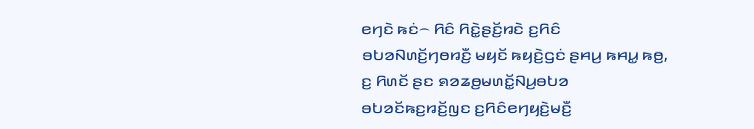ꤕꤚꤢꤧ ꤒꤢꤦ꤮ ꤖꤢꤨ ꤖꤢꤧ꤭ꤔꤢꤩ꤬ꤙꤢꤧ ꤢ꤬ꤖꤢꤨ ꤋꤝꤤꤡꤛꤢꤩ꤬ꤚꤥꤙꤢꤪ꤬ ꤗꤟꤢꤩ ꤒꤟꤢꤧ꤬ꤞꤢꤦ ꤔꤌꤣ꤬ ꤒꤌꤣ꤭ ꤒꤥ꤬, ꤢ꤬ ꤖꤛꤢꤩ ꤔꤢ ꤎꤤꤘꤥ꤬ꤗꤛꤢꤩ꤭ꤡꤣ꤬ꤋꤝꤤ ꤋꤝꤤꤢꤩꤒꤢ꤬ꤙꤢꤩ꤬ꤜꤢ ꤢ꤬ꤖꤢꤨꤕꤚꤟꤢꤧ꤬ꤗꤢꤪ꤬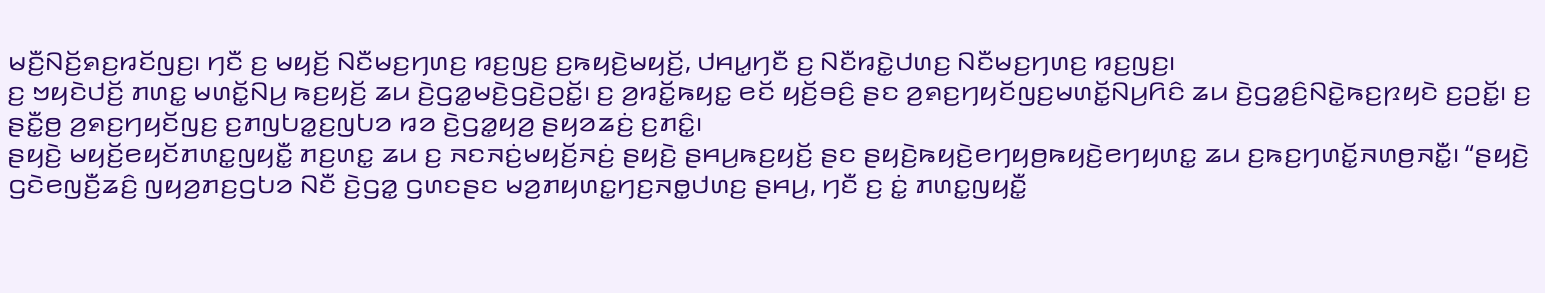ꤗꤢꤪ꤬ꤡꤢꤩ꤬ꤎꤢ꤬ꤙꤢꤩꤜꤢ꤬꤯ ꤚꤢꤪ ꤢ꤬ ꤗꤟꤢꤩ꤬ ꤡꤢꤪꤗꤢ꤬ꤚꤛꤢ꤬ ꤙꤢ꤬ꤜꤢ꤬ ꤢ꤬ꤒꤟꤢꤧ꤬ꤗꤟꤢꤩ꤬, ꤓꤌꤣ꤭ꤚꤢꤪ ꤢ꤬ ꤡꤢꤪꤙꤢꤧ꤭ꤓꤛꤢ꤬ ꤡꤢꤪꤗꤢ꤬ꤚꤛꤢ꤬ ꤙꤢ꤬ꤜꤢ꤬꤯
ꤢ꤬ ꤠꤟꤢꤧꤓꤢꤩ꤬ ꤊꤛꤢ꤭ ꤗꤛꤢꤩ꤭ꤡꤣ꤬ ꤒꤢ꤬ꤟꤢꤩ꤬ ꤘꤣ ꤢꤧ꤬ꤞꤤ꤭ꤗꤢꤧ꤬ꤞꤢꤧ꤬ꤑꤢꤩ꤭꤯ ꤢ꤬ ꤤ꤬ꤙꤢꤩ꤭ꤒꤟꤢ꤭ ꤕꤢꤩ ꤟꤢꤩ꤬ꤋꤢꤨ꤬ ꤔꤢ ꤤ꤬ꤎꤢ꤬ꤚꤟꤢꤩꤜꤢ꤬ꤗꤛꤢꤩ꤭ꤡꤣ꤬ꤖꤢꤨ ꤘꤣ ꤢꤧ꤬ꤞꤤ꤭ꤢꤨ꤬ꤡꤢꤧ꤭ꤒꤢ꤬ꤐꤟꤢꤧ ꤢ꤬ꤑꤢꤩ꤭꤯ ꤢ꤬ ꤔꤢꤪ꤭ꤥ꤬ ꤤ꤬ꤎꤢ꤬ꤚꤟꤢꤩꤜꤢ꤬ ꤢ꤬ꤊꤜꤝꤤ꤭ꤢ꤬ꤜꤝꤤ ꤙꤤ ꤢꤧ꤬ꤞꤤ꤭ꤟꤤ꤬ ꤔꤟꤤꤘꤢꤦ꤬ ꤢ꤬ꤊꤢꤨ꤭꤯
ꤔꤟꤢꤧ꤬ ꤗꤟꤢꤩ꤬ꤕꤟꤢꤩꤊꤛꤢ꤭ꤜꤟꤢꤪ꤭ ꤊꤢ꤬ꤛꤢ꤭ ꤘꤣ ꤢ꤬ ꤏꤢꤏꤢꤦ꤬ꤗꤟꤢꤩ꤬ꤏꤢꤦ꤬ ꤔꤟꤢꤧ꤬ ꤔꤌꤣ꤬ꤒꤢ꤬ꤟꤢꤩ꤬ ꤔꤢ ꤔꤟꤢꤧ꤬ꤒꤟꤢꤧ꤬ꤕꤚꤟꤥ꤬ꤒꤟꤢꤧ꤬ꤕꤚꤟꤛꤢ꤭ ꤘꤣ ꤢ꤬ꤒꤢ꤬ꤚꤛꤢꤩ꤭ꤏꤛꤥ꤬ꤏꤢꤪ꤭꤯ “ꤔꤟꤢꤧ꤬ ꤞꤢꤧꤕꤜꤢꤪ꤬ꤘꤢꤨ꤬ ꤜꤟꤤ꤬ꤊꤢ꤬ꤞꤝꤤ ꤡꤢꤪ ꤢꤧ꤬ꤞꤤ꤭ ꤞꤛꤢꤔꤢ ꤗꤤ꤬ꤊꤟꤛꤢ꤭ꤚꤢ꤬ꤏꤥ꤭ꤓꤛꤢ꤬ ꤔꤌꤣ꤬, ꤚꤢꤪ ꤢ꤬ ꤢꤦ꤭ ꤊꤛꤢ꤭ꤜꤟꤢꤪ꤭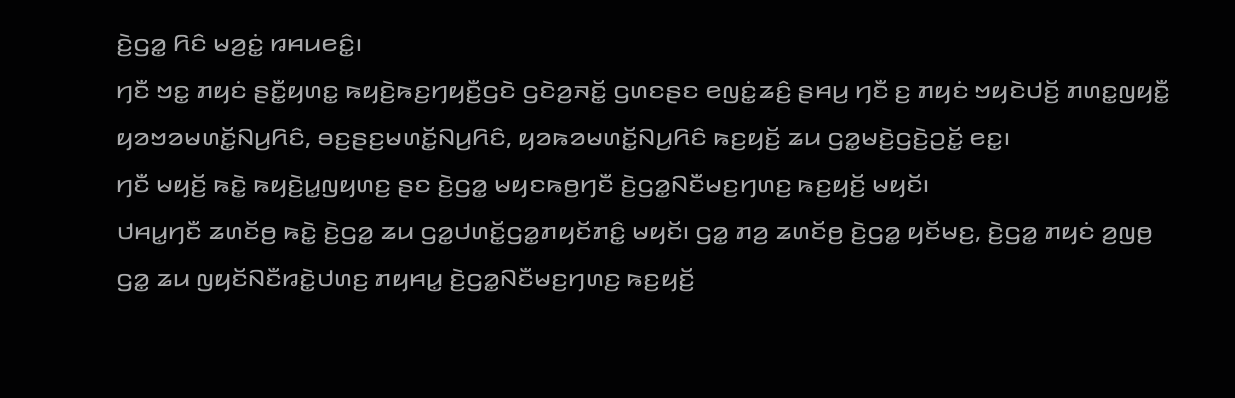ꤢꤧ꤬ꤞꤤ꤭ ꤖꤢꤨ ꤗꤤ꤬ꤢꤦ꤭ ꤙꤌꤣꤕꤢꤨ꤭꤯
ꤚꤢꤪ ꤠꤢ꤭ ꤊꤟꤢꤦ ꤔꤢꤪ꤭ꤟꤛꤢ꤭ ꤒꤟꤢꤧ꤬ꤒꤢ꤬ꤚꤟꤢꤪ꤬ꤞꤢꤧ ꤞꤢꤧꤤ꤬ꤏꤢꤩ꤭ ꤞꤛꤢꤔꤢ ꤕꤜꤢꤦ꤭ꤘꤢꤨ꤬ ꤔꤌꤣ꤬ ꤚꤢꤪ ꤢ꤬ ꤊꤟꤢꤦ ꤠꤟꤢꤧꤓꤢꤩ꤬ ꤊꤛꤢ꤭ꤜꤟꤢꤪ꤭ ꤟꤤꤠꤤꤗꤛꤢꤩ꤭ꤡꤣ꤬ꤖꤢꤨ, ꤋꤢ꤬ꤔꤢ꤬ꤗꤛꤢꤩ꤭ꤡꤣ꤬ꤖꤢꤨ, ꤟꤤꤒꤤꤗꤛꤢꤩ꤭ꤡꤣ꤬ꤖꤢꤨ ꤒꤢ꤬ꤟꤢꤩ꤬ ꤘꤣ ꤞꤤ꤭ꤗꤢꤧ꤬ꤞꤢꤧ꤬ꤑꤢꤩ꤭ ꤕꤢ꤭꤯
ꤚꤢꤪ ꤗꤟꤢꤩ꤬ ꤒꤢꤧ꤭ ꤒꤟꤢꤧ꤬ꤣ꤭ꤜꤟꤛꤢ꤬ ꤔꤢ ꤢꤧ꤬ꤞꤤ꤭ ꤗꤟꤢꤒꤥ꤬ꤚꤢꤪ ꤢꤧ꤬ꤞꤤ꤭ꤡꤢꤪꤗꤢ꤬ꤚꤛꤢ꤬ ꤒꤢ꤬ꤟꤢꤩ꤬ ꤗꤟꤢꤩ꤯
ꤓꤌꤣ꤭ꤚꤢꤪ ꤘꤛꤢꤩꤥ꤬ ꤒꤢꤧ꤭ ꤢꤧ꤬ꤞꤤ꤭ ꤘꤣ ꤞꤤ꤭ꤓꤛꤢꤩ꤭ꤞꤤ꤭ꤊꤟꤢꤩꤊꤢꤨ꤭ ꤗꤟꤢꤩ꤯ ꤞꤤ꤭ ꤊꤤ꤬ ꤘꤛꤢꤩꤥ꤬ ꤢꤧ꤬ꤞꤤ꤭ ꤟꤢꤩꤗꤢ꤬, ꤢꤧ꤬ꤞꤤ꤭ ꤊꤟꤢꤦ ꤤ꤬ꤜꤥ꤬ ꤞꤤ꤭ ꤘꤣ ꤜꤟꤢꤩꤡꤢꤪꤙꤢꤧ꤭ꤓꤛꤢ꤬ ꤊꤟꤌꤣ꤭ ꤢꤧ꤬ꤞꤤ꤭ꤡꤢꤪꤗꤢ꤬ꤚꤛꤢ꤬ ꤒꤢ꤬ꤟꤢꤩ꤬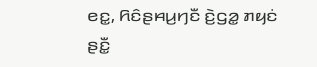ꤕꤢ꤭, ꤖꤢꤨꤔꤌꤣ꤬ꤚꤢꤪ ꤢꤧ꤬ꤞꤤ꤭ ꤊꤟꤢꤦ ꤔꤢꤪ꤭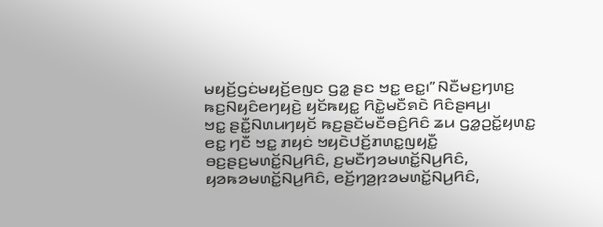ꤗꤟꤢꤩ꤬ꤞꤢꤦꤗꤟꤢꤩ꤬ꤕꤜꤢ ꤞꤤ꤭ ꤔꤢ ꤠꤢ꤭ ꤕꤢ꤭꤯” ꤡꤢꤪꤗꤢ꤬ꤚꤛꤢ꤬ ꤒꤢ꤬ꤡꤟꤢꤨꤕꤚꤟꤢꤧ꤬ ꤟꤢꤩꤒꤟꤢ꤭ ꤖꤢꤧ꤭ꤗꤢꤪꤎꤢꤧ ꤖꤢꤨꤔꤌꤣ꤬꤯
ꤠꤢ꤭ ꤔꤢꤪ꤭ꤡꤛꤣꤚꤟꤢꤩ ꤒꤢ꤬ꤔꤢꤩꤗꤢꤪꤋꤢꤨ꤬ꤖꤢꤨ ꤘꤣ ꤞꤤ꤭ꤑꤢꤩ꤭ꤟꤛꤢ꤭ ꤕꤢ꤭ ꤚꤢꤪ ꤠꤢ꤭ ꤊꤟꤢꤦ ꤠꤟꤢꤧꤓꤢꤩ꤬ꤊꤛꤢ꤭ꤜꤟꤢꤪ꤭ ꤋꤢ꤬ꤔꤢ꤬ꤗꤛꤢꤩ꤭ꤡꤣ꤬ꤖꤢꤨ, ꤢ꤬ꤗꤢꤪꤚꤤꤗꤛꤢꤩ꤭ꤡꤣ꤬ꤖꤢꤨ, ꤟꤤꤒꤤꤗꤛꤢꤩ꤭ꤡꤣ꤬ꤖꤢꤨ, ꤕꤢꤩ꤬ꤚꤤ꤬ꤐꤤꤗꤛꤢꤩ꤭ꤡꤣ꤬ꤖꤢꤨ,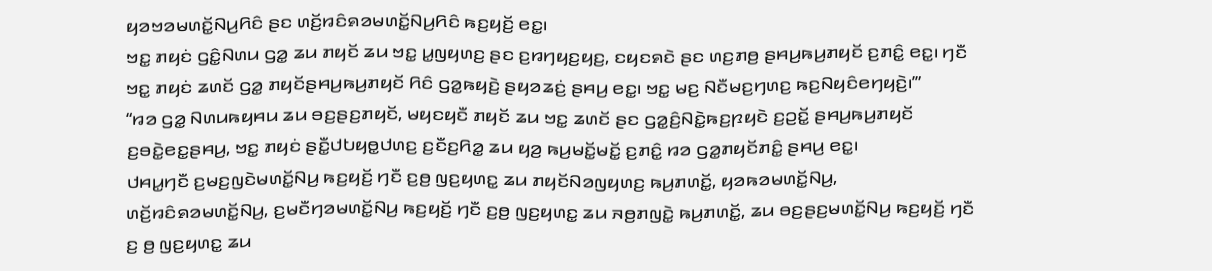ꤟꤤꤠꤤꤗꤛꤢꤩ꤭ꤡꤣ꤬ꤖꤢꤨ ꤔꤢ ꤛꤢꤩ꤬ꤙꤢꤨꤎꤤꤗꤛꤢꤩ꤭ꤡꤣ꤬ꤖꤢꤨ ꤒꤢ꤬ꤟꤢꤩ꤬ ꤕꤢ꤭꤯
ꤠꤢ꤭ ꤊꤟꤢꤦ ꤞꤢꤨ꤭ꤡꤛꤣ ꤞꤤ꤭ ꤘꤣ ꤊꤟꤢꤩ ꤘꤣ ꤠꤢ꤭ ꤣ꤭ꤜꤟꤛꤢ꤬ ꤔꤢ ꤢ꤬ꤙꤚꤟꤢ꤬ꤟꤢ꤬, ꤢꤟꤢꤎꤢꤧ ꤔꤢ ꤛꤢ꤬ꤊꤥ꤬ ꤔꤌꤣ꤬ꤒꤣ꤬ꤊꤟꤢꤩ ꤢ꤬ꤊꤢꤨ꤭ ꤕꤢ꤭꤯ ꤚꤢꤪ ꤠꤢ꤭ ꤊꤟꤢꤦ ꤘꤛꤢꤩ ꤞꤤ꤭ ꤊꤟꤢꤩꤔꤌꤣ꤬ꤒꤣ꤬ꤊꤟꤢꤩ ꤖꤢꤨ ꤞꤤ꤭ꤒꤟꤢꤧ꤬ ꤔꤟꤤꤘꤢꤦ꤬ ꤔꤌꤣ꤬ ꤕꤢ꤭꤯ ꤠꤢ꤭ ꤗꤢ꤬ ꤡꤢꤪꤗꤢ꤬ꤚꤛꤢ꤬ ꤒꤢ꤬ꤡꤟꤢꤨꤕꤚꤟꤢꤧ꤬꤯’”
“ꤙꤤ ꤞꤤ꤭ ꤡꤛꤣꤒꤟꤌꤣ ꤘꤣ ꤋꤢ꤬ꤔꤢ꤬ꤊꤟꤢꤩ, ꤗꤟꤢꤟꤢꤪ ꤊꤟꤢꤩ ꤘꤣ ꤠꤢ꤭ ꤘꤛꤢꤩ ꤔꤢ ꤞꤤ꤭ꤢꤨ꤬ꤡꤢꤧ꤭ꤒꤢ꤬ꤐꤟꤢꤧ ꤢ꤬ꤑꤢꤩ꤭ ꤔꤌꤣ꤬ꤒꤣ꤬ꤊꤟꤢꤩ ꤢ꤬ꤋꤢꤧ꤭ꤕꤢ꤭ꤔꤌꤣ꤬, ꤠꤢ꤭ ꤊꤟꤢꤦ ꤔꤢꤪ꤭ꤓꤝꤟꤥ꤭ꤓꤛꤢ꤬ ꤢ꤬ꤢꤪꤢ꤬ꤖꤤ꤭ ꤘꤣ ꤟꤤ꤬ ꤒꤣ꤬ꤗꤢꤩ꤭ꤗꤢꤩ꤭ ꤢ꤬ꤊꤢꤨ꤭ ꤙꤤ ꤞꤤ꤭ꤊꤟꤢꤩꤊꤢꤨ꤭ ꤔꤌꤣ꤬ ꤕꤢ꤭꤯
ꤓꤌꤣ꤭ꤚꤢꤪ ꤢ꤬ꤗꤢ꤬ꤜꤢꤧꤗꤛꤢꤩ꤭ꤡꤣ꤬ ꤒꤢ꤬ꤟꤢꤩ꤬ ꤚꤢꤪ ꤢ꤬ꤥ꤬ ꤜꤢ꤬ꤟꤛꤢ꤭ ꤘꤣ ꤊꤟꤢꤩꤡꤤꤜꤟꤛꤢ꤬ ꤒꤣ꤬ꤊꤛꤢꤩ꤭, ꤟꤤꤒꤤꤗꤛꤢꤩ꤭ꤡꤣ꤬, ꤛꤢꤩ꤬ꤙꤢꤨꤎꤤꤗꤛꤢꤩ꤭ꤡꤣ꤬, ꤢ꤬ꤗꤢꤪꤚꤤꤗꤛꤢꤩ꤭ꤡꤣ꤬ ꤒꤢ꤬ꤟꤢꤩ꤬ ꤚꤢꤪ ꤢ꤬ꤥ꤬ ꤜꤢ꤬ꤟꤛꤢ꤭ ꤘꤣ ꤏꤥ꤬ꤊꤜꤢꤧ꤭ ꤒꤣ꤬ꤊꤛꤢꤩ꤭, ꤘꤣ ꤋꤢ꤬ꤔꤢ꤬ꤗꤛꤢꤩ꤭ꤡꤣ꤬ ꤒꤢ꤬ꤟꤢꤩ꤬ ꤚꤢꤪ ꤢ꤬ ꤥ꤬ ꤜꤢ꤬ꤟꤛꤢ꤭ ꤘꤣ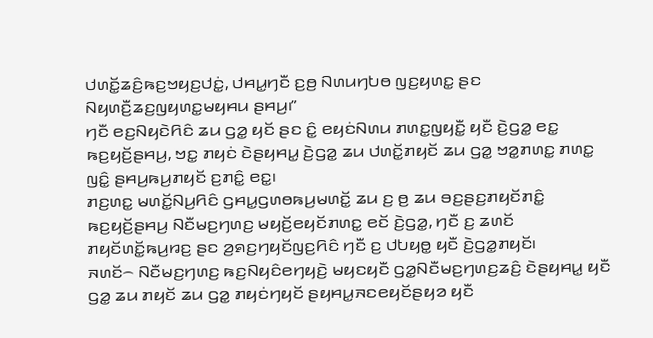ꤓꤛꤢꤩ꤭ꤘꤢꤨ꤬ꤒꤢ꤬ꤠꤟꤢ꤬ꤓꤢꤦ꤭, ꤓꤌꤣ꤭ꤚꤢꤪ ꤢ꤬ꤥ꤬ ꤡꤛꤣꤚꤝꤥ ꤜꤢ꤬ꤟꤛꤢ꤭ ꤔꤢ ꤡꤟꤛꤢꤪ꤬ꤘꤢ꤬ꤜꤟꤛꤢ꤭ꤗꤟꤌꤣ ꤔꤌꤣ꤬꤯”
ꤚꤢꤪ ꤕꤢ꤬ꤡꤟꤢꤧꤖꤢꤨ ꤘꤣ ꤞꤤ꤭ ꤟꤢꤩ ꤔꤢ ꤢꤨ꤭ ꤕꤟꤢꤦꤡꤛꤣ ꤊꤛꤢ꤭ꤜꤟꤢꤪ꤭ ꤟꤢꤪ ꤢꤧ꤬ꤞꤤ꤭ ꤕꤢ꤭ ꤒꤢ꤬ꤟꤢꤩ꤬ꤔꤌꤣ꤬, ꤠꤢ꤭ ꤊꤟꤢꤦ ꤢꤧꤔꤟꤌꤣ꤭ ꤢꤧ꤬ꤞꤤ꤭ ꤘꤣ ꤓꤛꤢꤩ꤭ꤊꤟꤢꤩ ꤘꤣ ꤞꤤ꤭ ꤠꤤ꤭ꤊꤛꤢ꤭ ꤊꤛꤢ꤭ ꤜꤢꤨ꤭ ꤔꤌꤣ꤬ꤒꤣ꤬ꤊꤟꤢꤩ ꤢ꤬ꤊꤢꤨ꤭ ꤕꤢ꤭꤯
ꤊꤢ꤬ꤛꤢ꤭ ꤗꤛꤢꤩ꤭ꤡꤣ꤬ꤖꤢꤨ ꤞꤌꤣ꤭ꤞꤛꤥꤒꤣ꤬ꤗꤛꤢꤩ꤭ ꤘꤣ ꤢ꤬ ꤥ꤬ ꤘꤣ ꤋꤢ꤬ꤔꤢ꤬ꤊꤟꤢꤩꤊꤢꤨ꤭ ꤒꤢ꤬ꤟꤢꤩ꤬ꤔꤌꤣ꤬ ꤡꤢꤪꤗꤢ꤬ꤚꤛꤢ꤬ ꤗꤟꤢꤩ꤬ꤕꤟꤢꤩꤊꤛꤢ꤭ ꤕꤢꤩ ꤢꤧ꤬ꤞꤤ꤭, ꤚꤢꤪ ꤢ꤬ ꤘꤛꤢꤩ ꤊꤟꤢꤩꤛꤢꤩ꤭ꤒꤣ꤬ꤙꤢ꤬ ꤔꤢ ꤤ꤬ꤎꤢ꤬ꤚꤟꤢꤩꤜꤢ꤬ꤖꤢꤨ ꤚꤢꤪ ꤢ꤬ ꤓꤝꤟꤥ꤭ ꤟꤢꤪ ꤢꤧ꤬ꤞꤤ꤭ꤊꤟꤢꤩ꤯
ꤏꤛꤢꤩ꤮ ꤡꤢꤪꤗꤢ꤬ꤚꤛꤢ꤬ ꤒꤢ꤬ꤡꤟꤢꤨꤕꤚꤟꤢꤧ꤬ ꤗꤟꤢꤟꤢꤪ ꤞꤤ꤭ꤡꤢꤪꤗꤢ꤬ꤚꤛꤢ꤬ꤘꤢꤨ꤬ ꤢꤧꤔꤟꤌꤣ꤭ ꤟꤢꤪ ꤞꤤ꤭ ꤘꤣ ꤊꤟꤢꤩ ꤘꤣ ꤞꤤ꤭ ꤊꤟꤢꤦꤚꤟꤢꤩ ꤔꤟꤌꤣ꤭ꤏꤢꤕꤟꤢꤩꤔꤟꤤ ꤟꤢꤪ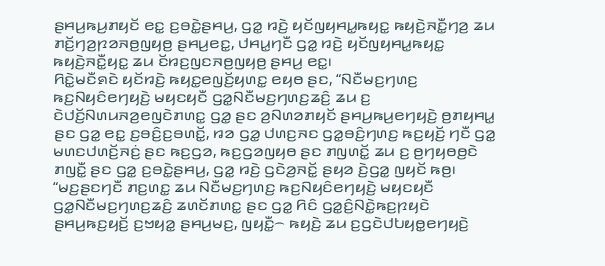ꤔꤌꤣ꤬ꤒꤣ꤬ꤊꤟꤢꤩ ꤕꤢ꤭ ꤢ꤬ꤋꤢꤧ꤭ꤔꤌꤣ꤬, ꤞꤤ꤭ ꤙꤢꤧ꤬ ꤟꤢꤩꤜꤟꤌꤣ꤭ꤒꤟꤢ꤭ ꤒꤟꤢꤧ꤬ꤏꤢꤪ꤭ꤚꤤ꤬ ꤘꤣ ꤊꤢꤩ꤬ꤚꤤ꤬ꤐꤤꤏꤥ꤬ꤜꤟꤥ꤬ ꤔꤌꤣ꤬ꤕꤢ꤭, ꤓꤌꤣ꤭ꤚꤢꤪ ꤞꤤ꤭ ꤙꤢꤧ꤬ ꤟꤢꤩꤜꤟꤌꤣ꤭ꤒꤟꤢ꤭ ꤒꤟꤢꤧ꤬ꤏꤢꤪ꤭ꤟꤢ꤭ ꤘꤣ ꤢꤩꤙꤢ꤬ꤜꤢꤏꤥ꤬ꤜꤟꤥ꤬ ꤔꤌꤣ꤬ ꤕꤢ꤭꤯
ꤖꤢꤧ꤭ꤗꤢꤪꤎꤢꤧ ꤟꤢꤩꤙꤢꤧ꤬ ꤒꤟꤢ꤭ꤕꤜꤢꤩ꤬ꤟꤛꤢ꤭ ꤕꤟꤥ ꤔꤢ, “ꤡꤢꤪꤗꤢ꤬ꤚꤛꤢ꤬ ꤒꤢ꤬ꤡꤟꤢꤨꤕꤚꤟꤢꤧ꤬ ꤗꤟꤢꤟꤢꤪ ꤞꤤ꤭ꤡꤢꤪꤗꤢ꤬ꤚꤛꤢ꤬ꤘꤢꤨ꤬ ꤘꤣ ꤢ꤬ ꤢꤧꤓꤢꤩ꤬ꤡꤛꤣꤏꤤ꤬ꤕꤜꤢꤧꤊꤛꤢ꤭ ꤞꤤ꤭ ꤔꤢ ꤤ꤬ꤡꤛꤤꤊꤟꤢꤩ ꤔꤌꤣ꤬ꤒꤣ꤬ꤕꤚꤟꤢꤧ꤬ ꤥ꤬ꤊꤟꤌꤣ꤭ ꤔꤢ ꤞꤤ꤭ ꤕꤢ꤭ ꤢ꤬ꤋꤢꤨ꤬ꤢ꤬ꤋꤛꤢꤩ꤭, ꤙꤤ ꤞꤤ꤭ ꤓꤛꤢ꤬ꤏꤢ ꤞꤤ꤭ꤋꤢꤨ꤬ꤚꤛꤢ꤬ ꤒꤢ꤬ꤟꤢꤩ꤬ ꤚꤢꤪ ꤞꤤ꤭ ꤗꤛꤢꤓꤛꤢꤩ꤬ꤏꤢꤦ꤬ ꤔꤢ ꤒꤢ꤬ꤞꤤ, ꤒꤢ꤬ꤞꤤꤜꤟꤥ ꤔꤢ ꤊꤜꤛꤢꤩ꤭ ꤘꤣ ꤢ꤬ ꤥ꤬ꤚꤟꤥꤥ꤬ꤢꤧ ꤊꤜꤢꤪ꤭ ꤔꤢ ꤞꤤ꤭ ꤢ꤬ꤋꤢꤧ꤭ꤔꤌꤣ꤬, ꤞꤤ꤭ ꤙꤢꤧ꤬ ꤞꤢꤧꤤ꤬ꤏꤢꤩ꤭ ꤔꤟꤤ ꤢꤧ꤬ꤞꤤ꤭ ꤜꤟꤢꤩ ꤒꤥ꤬꤯
“ꤗꤢ꤬ꤔꤢꤚꤢꤪ ꤊꤢ꤬ꤛꤢ꤭ ꤘꤣ ꤡꤢꤪꤗꤢ꤬ꤚꤛꤢ꤬ ꤒꤢ꤬ꤡꤟꤢꤨꤕꤚꤟꤢꤧ꤬ ꤗꤟꤢꤟꤢꤪ ꤞꤤ꤭ꤡꤢꤪꤗꤢ꤬ꤚꤛꤢ꤬ꤘꤢꤨ꤬ ꤘꤛꤢꤩꤊꤛꤢ꤭ ꤔꤢ ꤞꤤ꤭ ꤖꤢꤨ ꤞꤤ꤭ꤢꤨ꤬ꤡꤢꤧ꤭ꤒꤢ꤬ꤐꤟꤢꤧ ꤔꤌꤣ꤬ꤒꤢ꤬ꤟꤢꤩ꤬ ꤢ꤬ꤠꤟꤤ꤭ ꤔꤌꤣ꤬ꤗꤢ꤬, ꤜꤟꤢꤪ꤭꤮ ꤒꤟꤢꤧ꤬ ꤘꤣ ꤢ꤬ꤞꤢꤧꤓꤝꤟꤥ꤭ꤕꤚꤟꤢꤧ꤬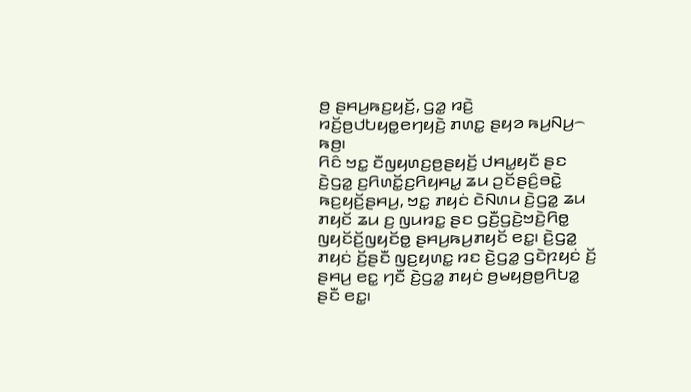ꤥ꤬ ꤔꤌꤣ꤬ꤒꤢ꤬ꤟꤢꤩ꤬, ꤞꤤ꤭ ꤙꤢꤧ꤬ ꤙꤢꤩ꤬ꤥ꤬ꤓꤝꤟꤥ꤭ꤕꤚꤟꤢꤧ꤬ ꤊꤛꤢ꤭ ꤔꤟꤤ ꤒꤣ꤬ꤡꤣ꤬꤮ ꤒꤥ꤬꤯
ꤖꤢꤨ ꤠꤢ꤭ ꤢꤪꤜꤟꤛꤢ꤬ꤥ꤬ꤔꤟꤢꤩ꤬ ꤓꤌꤣ꤭ꤟꤢꤪ ꤔꤢ ꤢꤧ꤬ꤞꤤ꤭ ꤢ꤬ꤖꤛꤢꤩ꤭ꤢ꤬ꤖꤟꤌꤣ꤭ ꤘꤣ ꤑꤢꤩꤔꤢꤨ꤬ꤋꤢꤧ꤭ ꤒꤢ꤬ꤟꤢꤩ꤬ꤔꤌꤣ꤬, ꤠꤢ꤭ ꤊꤟꤢꤦ ꤢꤧꤡꤛꤣ ꤢꤧ꤬ꤞꤤ꤭ ꤘꤣ ꤊꤟꤢꤩ ꤘꤣ ꤢ꤬ ꤜꤣꤙꤢ꤭ ꤔꤢ ꤞꤢꤪ꤬ꤞꤢꤧ꤬ꤠꤢꤧ꤬ꤖꤥ꤭ ꤜꤟꤢꤩꤢꤩ꤬ꤜꤟꤢꤩꤥ꤭ ꤔꤌꤣ꤬ꤒꤣ꤬ꤊꤟꤢꤩ ꤕꤢ꤭꤯ ꤢꤧ꤬ꤞꤤ꤭ ꤊꤟꤢꤦ ꤢꤩ꤬ꤔꤢꤪ ꤜꤢ꤬ꤟꤛꤢ꤭ ꤙꤢ ꤢꤧ꤬ꤞꤤ꤭ ꤞꤢꤧꤐꤟꤢꤦ ꤢꤩ꤬ ꤔꤌꤣ꤬ ꤕꤢ꤭ ꤚꤢꤪ ꤢꤧ꤬ꤞꤤ꤭ ꤊꤟꤢꤦ ꤥ꤬ꤗꤟꤥ꤬ꤥ꤬ꤖꤝꤤ꤭ ꤔꤢꤪ ꤕꤢ꤭꤯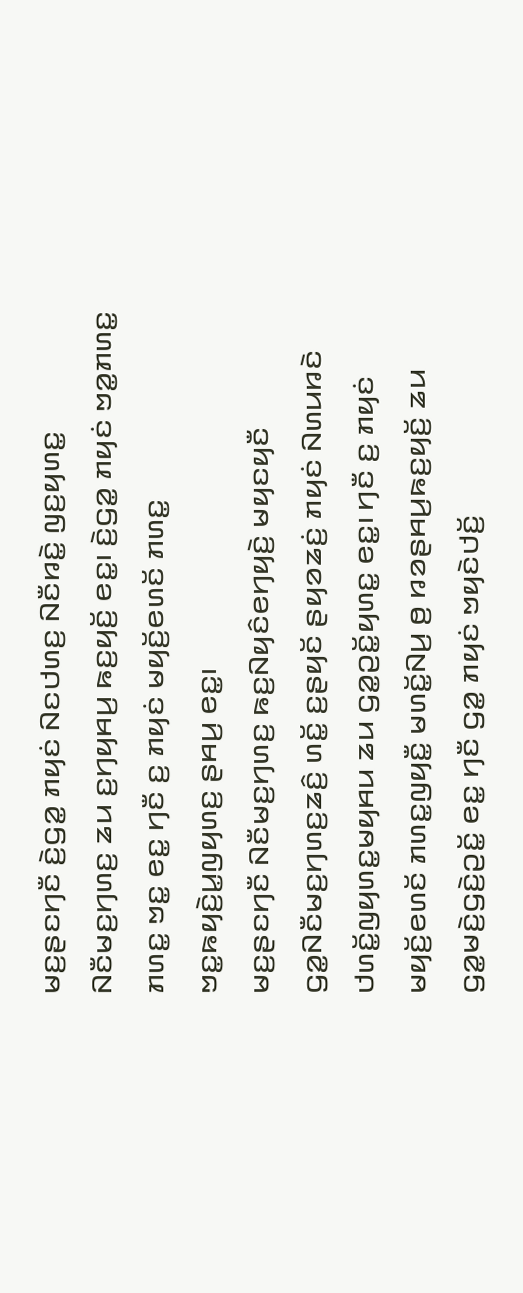ꤗꤢ꤬ꤔꤢꤚꤢꤪ ꤢꤧ꤬ꤞꤤ꤭ ꤊꤟꤢꤦ ꤡꤢꤓꤛꤢ꤬ ꤡꤢꤪꤙꤢꤧ꤭ ꤜꤢ꤬ꤟꤛꤢ꤭ ꤡꤢꤪꤗꤢ꤬ꤚꤛꤢ꤬ ꤘꤣ ꤢ꤬ꤚꤟꤌꤣ꤬ ꤒꤢ꤬ꤟꤢꤩ꤬ ꤕꤢ꤭꤯ ꤢꤧ꤬ꤞꤤ꤭ ꤊꤟꤢꤦ ꤠꤤ꤭ꤊꤛꤢ꤭ ꤊꤛꤢ꤭ ꤠꤢ꤭ ꤕꤢ꤭ ꤚꤢꤪ ꤢ꤬ ꤊꤟꤢꤦ ꤗꤟꤢꤩ꤬ꤕꤛꤢꤩ ꤊꤛꤢ꤭ ꤠꤢ꤭ꤒꤟꤢꤧ꤬ꤣ꤭ꤜꤟꤛꤢ꤬ ꤔꤌꤣ꤬ ꤕꤢ꤭꤯
ꤗꤢ꤬ꤔꤢꤚꤢꤪ ꤡꤢꤪꤗꤢ꤬ꤚꤛꤢ꤬ ꤒꤢ꤬ꤡꤟꤢꤨꤕꤚꤟꤢꤧ꤬ ꤗꤟꤢꤟꤢꤪ ꤞꤤ꤭ꤡꤢꤪꤗꤢ꤬ꤚꤛꤢ꤬ꤘꤢꤨ꤬ ꤛꤢꤩ꤭ ꤢ꤬ꤔꤟꤢꤩ ꤔꤟꤤꤘꤢꤦ꤬ ꤊꤟꤢꤦ ꤡꤛꤣꤙꤢꤧ ꤓꤛꤢꤩ꤭ꤜꤟꤛꤢ꤭ꤗꤟꤌꤣ ꤘꤣ ꤞꤤ꤭ꤑꤢꤩ꤭ꤟꤛꤢ꤭ ꤕꤢ꤭꤯ ꤚꤢꤪ ꤢ꤬ ꤊꤟꤢꤦ ꤗꤟꤢꤩ꤬ꤕꤛꤢꤩ ꤊꤛꤢ꤭ꤜꤟꤢꤪ꤭ ꤗꤛꤢꤩ꤭ꤡꤣ꤬ ꤥ꤬ ꤙꤤꤔꤌꤣ꤬ꤒꤢ꤬ꤟꤢꤩ꤬ ꤘꤣ ꤞꤤ꤭ꤗꤢꤧ꤬ꤞꤢꤧ꤬ꤑꤢꤩ꤭ ꤕꤢ꤭ ꤚꤢꤪ ꤞꤤ꤭ ꤊꤟꤢꤦ ꤠꤟꤢꤧꤓꤢꤩ꤬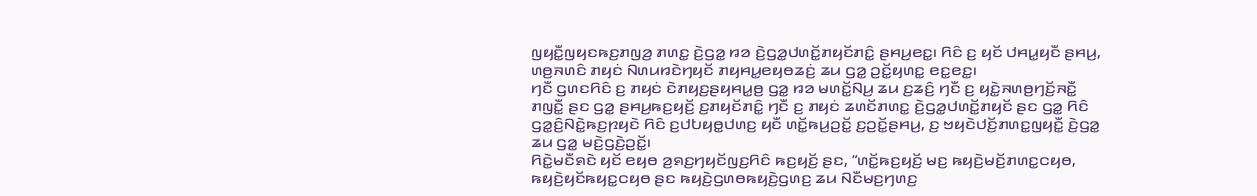ꤜꤟꤢꤪ꤭ꤜꤟꤢꤒꤢ꤬ꤊꤜꤤ꤬ ꤊꤛꤢ꤭ ꤢꤧ꤬ꤞꤤ꤭ ꤙꤤ ꤢꤧ꤬ꤞꤤ꤭ꤓꤛꤢꤩ꤭ꤊꤟꤢꤩꤊꤢꤨ꤭ ꤔꤌꤣ꤬ꤕꤢ꤭꤯ ꤖꤢꤨ ꤢ꤬ ꤟꤢꤩ ꤓꤌꤣ꤭ꤟꤢꤪ ꤔꤌꤣ꤬, ꤛꤥ꤬ꤏꤛꤢꤨ ꤊꤟꤢꤦ ꤡꤛꤣꤙꤢꤧꤚꤟꤢꤩ ꤊꤟꤌꤣ꤭ꤕꤟꤥꤘꤢꤦ꤬ ꤘꤣ ꤞꤤ꤭ ꤑꤢꤩ꤭ꤟꤛꤢ꤭ ꤕꤢ꤭ꤕꤢ꤭꤯
ꤚꤢꤪ ꤞꤛꤢꤖꤢꤨ ꤢ꤬ ꤊꤟꤢꤦ ꤢꤧꤊꤟꤢ꤬ꤔꤟꤌꤣ꤭ꤥ꤬ ꤞꤤ꤭ ꤙꤤ ꤗꤛꤢꤩ꤭ꤡꤣ꤬ ꤘꤣ ꤢ꤬ꤘꤢꤨ꤬ ꤚꤢꤪ ꤢ꤬ ꤟꤢꤧ꤭ꤏꤛꤥ꤬ꤚꤢꤩ꤬ꤏꤢꤪ꤭ ꤊꤜꤢꤪ꤭ ꤔꤢ ꤞꤤ꤭ ꤔꤌꤣ꤬ꤒꤢ꤬ꤟꤢꤩ꤬ ꤢ꤬ꤊꤟꤢꤩꤊꤢꤨ꤭ ꤚꤢꤪ ꤢ꤬ ꤊꤟꤢꤦ ꤘꤛꤢꤩꤊꤛꤢ꤭ ꤢꤧ꤬ꤞꤤ꤭ꤓꤛꤢꤩ꤭ꤊꤟꤢꤩ ꤔꤢ ꤞꤤ꤭ ꤖꤢꤨ ꤞꤤ꤭ꤢꤨ꤬ꤡꤢꤧ꤭ꤒꤢ꤬ꤐꤟꤢꤧ ꤖꤢꤨ ꤢ꤬ꤓꤝꤟꤥ꤭ꤓꤛꤢ꤬ ꤟꤢꤪ ꤛꤢꤩ꤭ꤒꤣ꤬ꤑꤢꤩ꤭ ꤢ꤬ꤑꤢꤩ꤭ꤔꤌꤣ꤬, ꤢ꤬ ꤠꤟꤢꤧꤓꤢꤩ꤬ꤊꤛꤢ꤭ꤜꤟꤢꤪ꤭ ꤢꤧ꤬ꤞꤤ꤭ ꤘꤣ ꤞꤤ꤭ ꤗꤢꤧ꤬ꤞꤢꤧ꤬ꤑꤢꤩ꤭꤯
ꤖꤢꤧ꤭ꤗꤢꤪꤎꤢꤧ ꤟꤢꤩ ꤕꤟꤥ ꤤ꤬ꤎꤢ꤬ꤚꤟꤢꤩꤜꤢ꤬ꤖꤢꤨ ꤒꤢ꤬ꤟꤢꤩ꤬ ꤔꤢ, “ꤛꤢꤩ꤭ꤒꤢ꤬ꤟꤢꤩ꤬ ꤗꤢ꤬ ꤒꤟꤢꤧ꤬ꤗꤢꤩ꤬ꤊꤛꤢ꤭ꤍꤟꤥ, ꤒꤟꤢꤧ꤬ꤟꤢꤩꤒꤟꤢ꤭ꤍꤟꤥ ꤔꤢ ꤒꤟꤢꤧ꤬ꤞꤛꤥꤒꤟꤢꤧ꤬ꤞꤛꤢ꤬ ꤘꤣ ꤡꤢꤪꤗꤢ꤬ꤚꤛꤢ꤬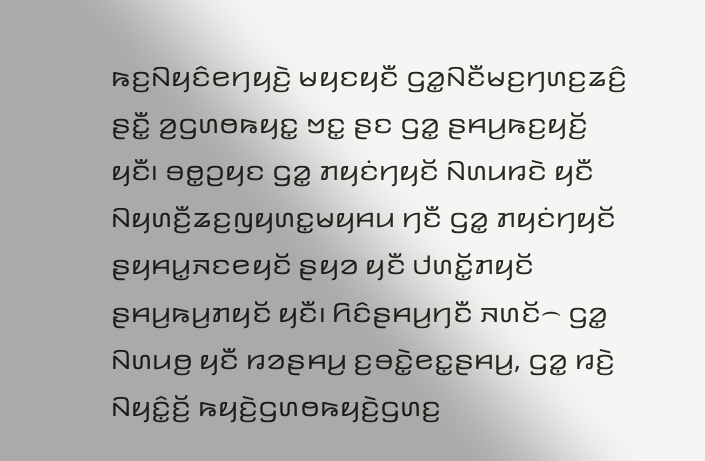ꤒꤢ꤬ꤡꤟꤢꤨꤕꤚꤟꤢꤧ꤬ ꤗꤟꤢꤟꤢꤪ ꤞꤤ꤭ꤡꤢꤪꤗꤢ꤬ꤚꤛꤢ꤬ꤘꤢꤨ꤬ ꤔꤢꤪ꤭ ꤤ꤬ꤞꤛꤥꤒꤟꤢ꤭ ꤠꤢ꤭ ꤔꤢ ꤞꤤ꤭ ꤔꤌꤣ꤬ꤒꤢ꤬ꤟꤢꤩ꤬ ꤟꤢꤪ꤯ ꤋꤥ꤭ꤑꤟꤢ ꤞꤤ꤭ ꤊꤟꤢꤦꤚꤟꤢꤩ ꤡꤛꤣꤙꤢꤧ ꤟꤢꤪ ꤡꤟꤛꤢꤪ꤬ꤘꤢ꤬ꤜꤟꤛꤢ꤭ꤗꤟꤌꤣ ꤚꤢꤪ ꤞꤤ꤭ ꤊꤟꤢꤦꤚꤟꤢꤩ ꤔꤟꤌꤣ꤭ꤏꤢꤕꤟꤢꤩ ꤔꤟꤤ ꤟꤢꤪ ꤓꤛꤢꤩ꤭ꤊꤟꤢꤩ ꤔꤌꤣ꤬ꤒꤣ꤬ꤊꤟꤢꤩ ꤟꤢꤪ꤯ ꤖꤢꤨꤔꤌꤣ꤬ꤚꤢꤪ ꤏꤛꤢꤩ꤮ ꤞꤤ꤭ ꤡꤛꤣꤥ꤬ ꤟꤢꤪ ꤙꤤꤔꤌꤣ꤬ ꤢ꤬ꤋꤢꤧ꤭ꤕꤢ꤭ꤔꤌꤣ꤬, ꤞꤤ꤭ ꤙꤢꤧ꤬ ꤡꤟꤢꤨ꤭ꤢꤩ꤬ ꤒꤟꤢꤧ꤬ꤞꤛꤥꤒꤟꤢꤧ꤬ꤞꤛꤢ꤬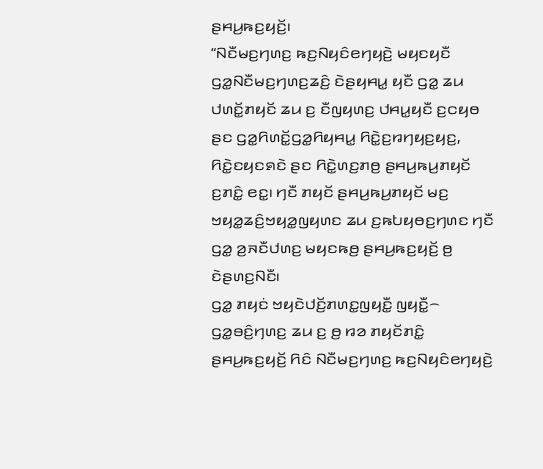ꤔꤌꤣ꤬ꤒꤢ꤬ꤟꤢꤩ꤬꤯
“ꤡꤢꤪꤗꤢ꤬ꤚꤛꤢ꤬ ꤒꤢ꤬ꤡꤟꤢꤨꤕꤚꤟꤢꤧ꤬ ꤗꤟꤢꤟꤢꤪ ꤞꤤ꤭ꤡꤢꤪꤗꤢ꤬ꤚꤛꤢ꤬ꤘꤢꤨ꤬ ꤢꤧꤔꤟꤌꤣ꤭ ꤟꤢꤪ ꤞꤤ꤭ ꤘꤣ ꤓꤛꤢꤩ꤭ꤊꤟꤢꤩ ꤘꤣ ꤢ꤬ ꤢꤪꤜꤟꤛꤢ꤬ ꤓꤌꤣ꤭ꤟꤢꤪ ꤢ꤬ꤍꤟꤥ ꤔꤢ ꤞꤤ꤭ꤖꤛꤢꤩ꤭ꤞꤤ꤭ꤖꤟꤌꤣ꤭ ꤖꤢꤧ꤭ꤢ꤬ꤙꤚꤟꤢ꤬ꤟꤢ꤬, ꤖꤢꤧ꤭ꤢꤟꤢꤎꤢꤧ ꤔꤢ ꤖꤢꤧ꤭ꤛꤢ꤬ꤊꤥ꤬ ꤔꤌꤣ꤬ꤒꤣ꤬ꤊꤟꤢꤩ ꤢ꤬ꤊꤢꤨ꤭ ꤕꤢ꤭꤯ ꤚꤢꤪ ꤊꤟꤢꤩ ꤔꤌꤣ꤬ꤒꤣ꤬ꤊꤟꤢꤩ ꤗꤢ꤬ ꤠꤟꤤ꤭ꤘꤢꤨ꤬ꤠꤟꤤ꤭ꤜꤟꤛꤢ ꤘꤣ ꤢ꤬ꤒꤝꤟꤥꤢ꤬ꤚꤛꤢ ꤚꤢꤪ ꤞꤤ꤭ ꤤ꤬ꤏꤢꤪꤓꤛꤢ꤬ ꤗꤟꤢꤒꤥ꤬ ꤔꤌꤣ꤬ꤒꤢ꤬ꤟꤢꤩ꤬ ꤥ꤬ ꤢꤧꤔꤛꤢ꤬ꤡꤢꤪ꤯
ꤞꤤ꤭ ꤊꤟꤢꤦ ꤠꤟꤢꤧꤓꤢꤩ꤬ꤊꤛꤢ꤭ꤜꤟꤢꤪ꤭ ꤜꤟꤢꤪ꤭꤮ ꤞꤤ꤭ꤋꤢꤨ꤬ꤚꤛꤢ꤬ ꤘꤣ ꤢ꤬ ꤥ꤬ ꤙꤤ ꤊꤟꤢꤩꤊꤢꤨ꤭ ꤔꤌꤣ꤬ꤒꤢ꤬ꤟꤢꤩ꤬ ꤖꤢꤨ ꤡꤢꤪꤗꤢ꤬ꤚꤛꤢ꤬ ꤒꤢ꤬ꤡꤟꤢꤨꤕꤚꤟꤢꤧ꤬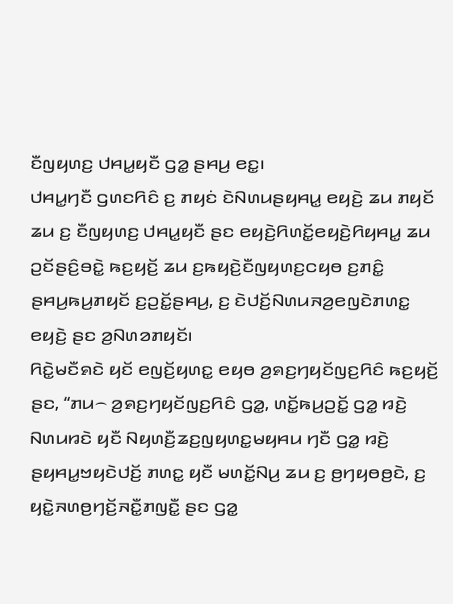ꤢꤪꤜꤟꤛꤢ꤬ ꤓꤌꤣ꤭ꤟꤢꤪ ꤞꤤ꤭ ꤔꤌꤣ꤬ ꤕꤢ꤭꤯
ꤓꤌꤣ꤭ꤚꤢꤪ ꤞꤛꤢꤖꤢꤨ ꤢ꤬ ꤊꤟꤢꤦ ꤢꤧꤡꤛꤣꤔꤟꤌꤣ꤭ ꤕꤟꤢꤧ꤬ ꤘꤣ ꤊꤟꤢꤩ ꤘꤣ ꤢ꤬ ꤢꤪꤜꤟꤛꤢ꤬ ꤓꤌꤣ꤭ꤟꤢꤪ ꤔꤢ ꤕꤟꤢꤧ꤬ꤖꤛꤢꤩ꤭ꤕꤟꤢꤧ꤬ꤖꤟꤌꤣ꤭ ꤘꤣ ꤑꤢꤩꤔꤢꤨ꤬ꤋꤢꤧ꤭ ꤒꤢ꤬ꤟꤢꤩ꤬ ꤘꤣ ꤢ꤬ꤒꤟꤢꤧ꤬ꤢꤪꤜꤟꤛꤢ꤬ꤍꤟꤥ ꤢ꤬ꤊꤢꤨ꤭ ꤔꤌꤣ꤬ꤒꤣ꤬ꤊꤟꤢꤩ ꤢ꤬ꤑꤢꤩ꤭ꤔꤌꤣ꤬, ꤢ꤬ ꤢꤧꤓꤢꤩ꤬ꤡꤛꤣꤏꤤ꤬ꤕꤜꤢꤧꤊꤛꤢ꤭ ꤕꤟꤢꤧ꤬ ꤔꤢ ꤤ꤬ꤡꤛꤤꤊꤟꤢꤩ꤯
ꤖꤢꤧ꤭ꤗꤢꤪꤎꤢꤧ ꤟꤢꤩ ꤕꤜꤢꤩ꤬ꤟꤛꤢ꤭ ꤕꤟꤥ ꤤ꤬ꤎꤢ꤬ꤚꤟꤢꤩꤜꤢ꤬ꤖꤢꤨ ꤒꤢ꤬ꤟꤢꤩ꤬ ꤔꤢ, “ꤊꤣ꤮ ꤤ꤬ꤎꤢ꤬ꤚꤟꤢꤩꤜꤢ꤬ꤖꤢꤨ ꤞꤤ꤭, ꤛꤢꤩ꤭ꤒꤣ꤬ꤑꤢꤩ꤭ ꤞꤤ꤭ ꤙꤢꤧ꤬ ꤡꤛꤣꤙꤢꤧ ꤟꤢꤪ ꤡꤟꤛꤢꤪ꤬ꤘꤢ꤬ꤜꤟꤛꤢ꤭ꤗꤟꤌꤣ ꤚꤢꤪ ꤞꤤ꤭ ꤙꤢꤧ꤬ ꤔꤟꤌꤣ꤭ꤠꤟꤢꤧꤓꤢꤩ꤬ ꤊꤛꤢ꤭ ꤟꤢꤪ ꤗꤛꤢꤩ꤭ꤡꤣ꤬ ꤘꤣ ꤢ꤬ ꤥ꤬ꤚꤟꤥꤥ꤬ꤢꤧ, ꤢ꤬ ꤟꤢꤧ꤭ꤏꤛꤥ꤬ꤚꤢꤩ꤬ꤏꤢꤪ꤭ꤊꤜꤢꤪ꤭ ꤔꤢ ꤞꤤ꤭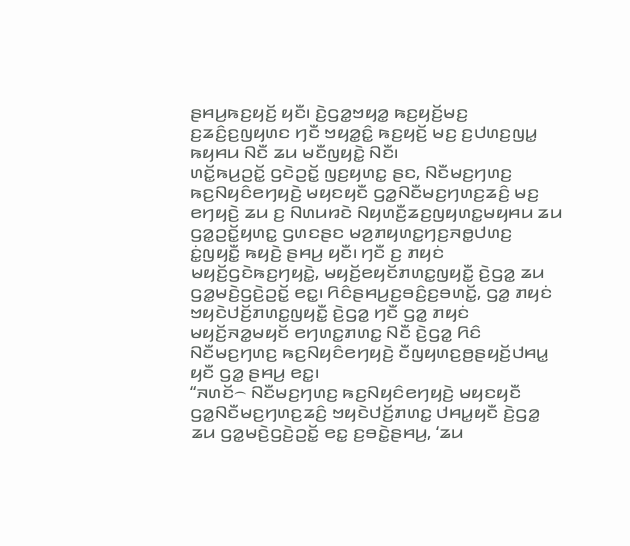ꤔꤌꤣ꤬ꤒꤢ꤬ꤟꤢꤩ꤬ ꤟꤢꤪ꤯ ꤢꤧ꤬ꤞꤤ꤭ꤠꤟꤤ꤭ ꤒꤢ꤬ꤟꤢꤩ꤬ꤗꤢ꤬ ꤢ꤬ꤘꤢꤨ꤬ꤢ꤬ꤜꤟꤛꤢ ꤚꤢꤪ ꤠꤟꤤ꤭ꤢꤨ꤭ ꤒꤢ꤬ꤟꤢꤩ꤬ ꤗꤢ꤬ ꤢ꤬ꤓꤛꤢ꤬ꤜꤣ꤭ ꤒꤟꤌꤣ ꤡꤢꤪ ꤘꤣ ꤗꤢꤪꤜꤟꤢꤧ꤭ ꤡꤢꤪ꤯
ꤛꤢꤩ꤭ꤒꤣ꤬ꤑꤢꤩ꤭ ꤞꤢꤧꤑꤢꤩ꤭ ꤜꤢ꤬ꤟꤛꤢ꤭ ꤔꤢ, ꤡꤢꤪꤗꤢ꤬ꤚꤛꤢ꤬ ꤒꤢ꤬ꤡꤟꤢꤨꤕꤚꤟꤢꤧ꤬ ꤗꤟꤢꤟꤢꤪ ꤞꤤ꤭ꤡꤢꤪꤗꤢ꤬ꤚꤛꤢ꤬ꤘꤢꤨ꤬ ꤗꤢ꤬ ꤕꤚꤟꤢꤧ꤬ ꤘꤣ ꤢ꤬ ꤡꤛꤣꤙꤢꤧ ꤡꤟꤛꤢꤪ꤬ꤘꤢ꤬ꤜꤟꤛꤢ꤭ꤗꤟꤌꤣ ꤘꤣ ꤞꤤ꤭ꤑꤢꤩ꤭ꤟꤛꤢ꤭ ꤞꤛꤢꤔꤢ ꤗꤤ꤬ꤊꤟꤛꤢ꤭ꤚꤢ꤬ꤏꤥ꤭ꤓꤛꤢ꤬ ꤢꤦ꤭ꤜꤟꤢꤪ꤭ ꤒꤟꤢꤧ꤬ ꤔꤌꤣ꤬ ꤟꤢꤪ꤯ ꤚꤢꤪ ꤢ꤬ ꤊꤟꤢꤦ ꤗꤟꤢꤩ꤬ꤞꤢꤧꤒꤢ꤬ꤚꤟꤢꤧ꤭, ꤗꤟꤢꤩ꤬ꤕꤟꤢꤩꤊꤛꤢ꤭ꤜꤟꤢꤪ꤭ ꤢꤧ꤬ꤞꤤ꤭ ꤘꤣ ꤞꤤ꤭ꤗꤢꤧ꤬ꤞꤢꤧ꤬ꤑꤢꤩ꤭ ꤕꤢ꤭꤯ ꤖꤢꤨꤔꤌꤣ꤬ꤢ꤬ꤋꤢꤨ꤬ꤢ꤬ꤋꤛꤢꤩ꤭, ꤞꤤ꤭ ꤊꤟꤢꤦ ꤠꤟꤢꤧꤓꤢꤩ꤬ꤊꤛꤢ꤭ꤜꤟꤢꤪ꤭ ꤢꤧ꤬ꤞꤤ꤭ ꤚꤢꤪ ꤞꤤ꤭ ꤊꤟꤢꤦ ꤗꤟꤢꤩ꤬ꤏꤤ꤭ꤗꤟꤢꤩ ꤕꤚꤛꤢ꤭ꤊꤛꤢ꤭ ꤡꤢꤪ ꤢꤧ꤬ꤞꤤ꤭ ꤖꤢꤨ ꤡꤢꤪꤗꤢ꤬ꤚꤛꤢ꤬ ꤒꤢ꤬ꤡꤟꤢꤨꤕꤚꤟꤢꤧ꤬ ꤢꤪꤜꤟꤛꤢ꤬ꤥ꤬ꤔꤟꤢꤩ꤬ꤓꤌꤣ꤭ ꤟꤢꤪ ꤞꤤ꤭ ꤔꤌꤣ꤬ ꤕꤢ꤭꤯
“ꤏꤛꤢꤩ꤮ ꤡꤢꤪꤗꤢ꤬ꤚꤛꤢ꤬ ꤒꤢ꤬ꤡꤟꤢꤨꤕꤚꤟꤢꤧ꤬ ꤗꤟꤢꤟꤢꤪ ꤞꤤ꤭ꤡꤢꤪꤗꤢ꤬ꤚꤛꤢ꤬ꤘꤢꤨ꤬ ꤠꤟꤢꤧꤓꤢꤩ꤬ꤊꤛꤢ꤭ ꤓꤌꤣ꤭ꤟꤢꤪ ꤢꤧ꤬ꤞꤤ꤭ ꤘꤣ ꤞꤤ꤭ꤗꤢꤧ꤬ꤞꤢꤧ꤬ꤑꤢꤩ꤭ ꤕꤢ꤭ ꤢ꤬ꤋꤢꤧ꤭ꤔꤌꤣ꤬, ‘ꤘꤣ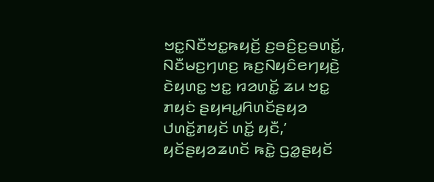ꤠꤢ꤭ꤡꤢꤪꤠꤢ꤭ꤒꤟꤢꤩ꤬ ꤢ꤬ꤋꤢꤨ꤬ꤢ꤬ꤋꤛꤢꤩ꤭, ꤡꤢꤪꤗꤢ꤬ꤚꤛꤢ꤬ ꤒꤢ꤬ꤡꤟꤢꤨꤕꤚꤟꤢꤧ꤬ ꤢꤧꤟꤛꤢ꤭ ꤠꤢ꤭ ꤙꤤꤛꤢꤩ꤭ ꤘꤣ ꤠꤢ꤭ ꤊꤟꤢꤦ ꤔꤟꤌꤣ꤭ꤖꤛꤢꤩꤔꤟꤤ ꤓꤛꤢꤩ꤭ꤊꤟꤢꤩ ꤛꤢꤩ꤭ ꤟꤢꤪ,’ ꤟꤢꤩꤔꤟꤤꤘꤛꤢꤩ ꤒꤢꤧ꤭ ꤞꤤ꤭ꤔꤟꤢꤩ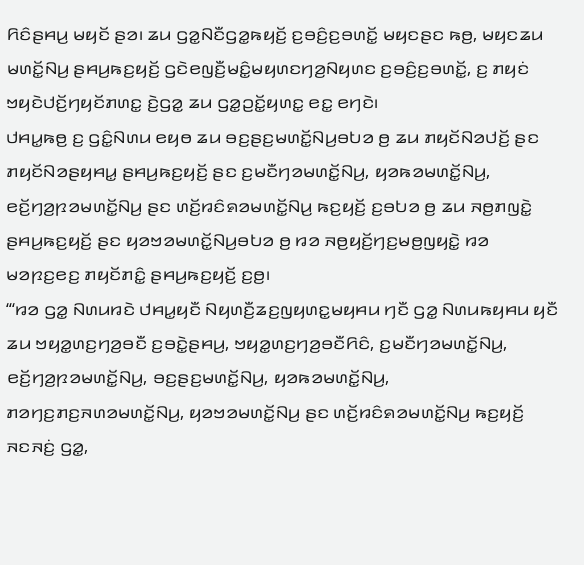ꤖꤢꤨꤔꤌꤣ꤬ ꤗꤟꤢꤩ ꤔꤤ꤯ ꤘꤣ ꤞꤤ꤭ꤡꤢꤪꤞꤤ꤭ꤒꤟꤢꤩ꤬ ꤢ꤬ꤋꤢꤨ꤬ꤢ꤬ꤋꤛꤢꤩ꤭ ꤗꤟꤢꤔꤢ ꤒꤥ꤬, ꤗꤟꤢꤘꤣ ꤗꤛꤢꤩ꤭ꤡꤣ꤬ ꤔꤌꤣ꤬ꤒꤢ꤬ꤟꤢꤩ꤬ ꤞꤢꤧꤕꤜꤢꤪ꤬ꤗꤢꤨ꤭ꤗꤟꤛꤢꤚꤤ꤬ꤡꤟꤛꤢ ꤢ꤬ꤋꤢꤨ꤬ꤢ꤬ꤋꤛꤢꤩ꤭, ꤢ꤬ ꤊꤟꤢꤦ ꤠꤟꤢꤧꤓꤢꤩ꤬ꤚꤟꤢꤩꤊꤛꤢ꤭ ꤢꤧ꤬ꤞꤤ꤭ ꤘꤣ ꤞꤤ꤭ꤑꤢꤩ꤭ꤟꤛꤢ꤭ ꤕꤢ꤭ ꤕꤚꤢꤧ꤯
ꤓꤌꤣ꤭ꤒꤥ꤬ ꤢ꤬ ꤞꤢꤨ꤭ꤡꤛꤣ ꤕꤟꤥ ꤘꤣ ꤋꤢ꤬ꤔꤢ꤬ꤗꤛꤢꤩ꤭ꤡꤣ꤬ꤋꤝꤤ ꤥ꤬ ꤘꤣ ꤊꤟꤢꤩꤡꤤꤓꤢꤩ꤬ ꤔꤢ ꤊꤟꤢꤩꤡꤤꤔꤟꤌꤣ꤭ ꤔꤌꤣ꤬ꤒꤢ꤬ꤟꤢꤩ꤬ ꤔꤢ ꤢ꤬ꤗꤢꤪꤚꤤꤗꤛꤢꤩ꤭ꤡꤣ꤬, ꤟꤤꤒꤤꤗꤛꤢꤩ꤭ꤡꤣ꤬, ꤕꤢꤩ꤬ꤚꤤ꤬ꤐꤤꤗꤛꤢꤩ꤭ꤡꤣ꤬ ꤔꤢ ꤛꤢꤩ꤬ꤙꤢꤨꤎꤤꤗꤛꤢꤩ꤭ꤡꤣ꤬ ꤒꤢ꤬ꤟꤢꤩ꤬ ꤢ꤬ꤋꤝꤤ ꤥ꤬ ꤘꤣ ꤏꤥ꤬ꤊꤜꤢꤧ꤭ ꤔꤌꤣ꤬ꤒꤢ꤬ꤟꤢꤩ꤬ ꤔꤢ ꤟꤤꤠꤤꤗꤛꤢꤩ꤭ꤡꤣ꤬ꤋꤝꤤ ꤥ꤬ ꤙꤤ ꤏꤥ꤬ꤟꤢꤩ꤬ꤚꤢ꤬ꤗꤥ꤬ꤜꤟꤢꤧ꤭ ꤙꤤ ꤗꤤꤐꤢ꤬ꤕꤢ꤬ ꤊꤟꤢꤩꤊꤢꤨ꤭ ꤔꤌꤣ꤬ꤒꤢ꤬ꤟꤢꤩ꤬ ꤢ꤬ꤥ꤬꤯
“‘ꤙꤤ ꤞꤤ꤭ ꤡꤛꤣꤙꤢꤧ ꤓꤌꤣ꤭ꤟꤢꤪ ꤡꤟꤛꤢꤪ꤬ꤘꤢ꤬ꤜꤟꤛꤢ꤭ꤗꤟꤌꤣ ꤚꤢꤪ ꤞꤤ꤭ ꤡꤛꤣꤒꤟꤌꤣ ꤟꤢꤪ ꤘꤣ ꤠꤟꤤ꤭ꤛꤢ꤬ꤚꤤ꤬ꤋꤢꤪ ꤢ꤬ꤋꤢꤧ꤭ꤔꤌꤣ꤬, ꤠꤟꤤ꤭ꤛꤢ꤬ꤚꤤ꤬ꤋꤢꤪꤖꤢꤨ, ꤢ꤬ꤗꤢꤪꤚꤤꤗꤛꤢꤩ꤭ꤡꤣ꤬, ꤕꤢꤩ꤬ꤚꤤ꤬ꤐꤤꤗꤛꤢꤩ꤭ꤡꤣ꤬, ꤋꤢ꤬ꤔꤢ꤬ꤗꤛꤢꤩ꤭ꤡꤣ꤬, ꤟꤤꤒꤤꤗꤛꤢꤩ꤭ꤡꤣ꤬, ꤊꤤꤚꤢ꤬ꤊꤢ꤬ꤏꤛꤤꤗꤛꤢꤩ꤭ꤡꤣ꤬, ꤟꤤꤠꤤꤗꤛꤢꤩ꤭ꤡꤣ꤬ ꤔꤢ ꤛꤢꤩ꤬ꤙꤢꤨꤎꤤꤗꤛꤢꤩ꤭ꤡꤣ꤬ ꤒꤢ꤬ꤟꤢꤩ꤬ ꤏꤢꤏꤢꤦ꤬ ꤞꤤ꤭,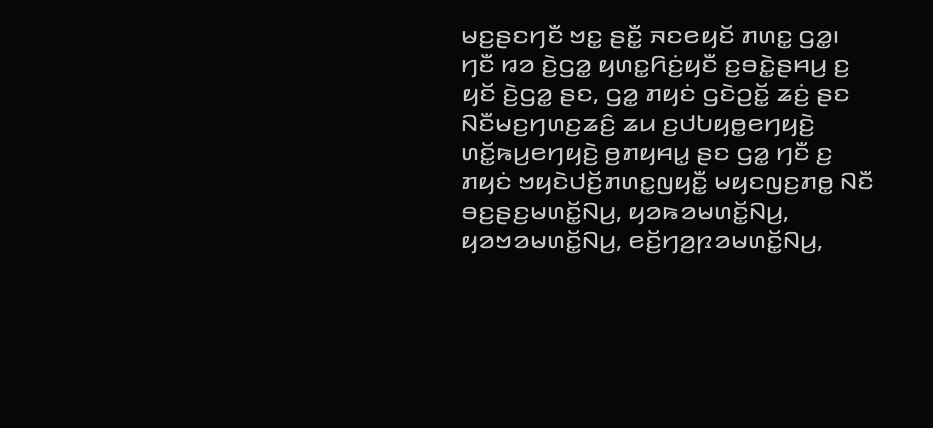ꤗꤢ꤬ꤔꤢꤚꤢꤪ ꤠꤢ꤭ ꤔꤢꤪ꤭ ꤏꤢꤕꤟꤢꤩ ꤊꤛꤢ꤭ ꤞꤤ꤭꤯
ꤚꤢꤪ ꤙꤤ ꤢꤧ꤬ꤞꤤ꤭ ꤟꤛꤢ꤭ꤖꤢꤦ꤬ꤟꤢꤪ ꤢ꤬ꤋꤢꤧ꤭ꤔꤌꤣ꤬ ꤢ꤬ ꤟꤢꤩ ꤢꤧ꤬ꤞꤤ꤭ ꤔꤢ, ꤞꤤ꤭ ꤊꤟꤢꤦ ꤞꤢꤧꤑꤢꤩ꤭ ꤘꤢꤦ꤬ ꤔꤢ ꤡꤢꤪꤗꤢ꤬ꤚꤛꤢ꤬ꤘꤢꤨ꤬ ꤘꤣ ꤢ꤬ꤓꤝꤟꤥ꤭ꤕꤚꤟꤢꤧ꤬ ꤛꤢꤩ꤭ꤒꤣ꤬ꤕꤚꤟꤢꤧ꤬ ꤥ꤬ꤊꤟꤌꤣ꤭ ꤔꤢ ꤞꤤ꤭ ꤚꤢꤪ ꤢ꤬ ꤊꤟꤢꤦ ꤠꤟꤢꤧꤓꤢꤩ꤬ꤊꤛꤢ꤭ꤜꤟꤢꤪ꤭ ꤗꤟꤢꤜꤢ꤬ꤊꤥ꤭ ꤡꤢꤪ ꤋꤢ꤬ꤔꤢ꤬ꤗꤛꤢꤩ꤭ꤡꤣ꤬, ꤟꤤꤒꤤꤗꤛꤢꤩ꤭ꤡꤣ꤬, ꤟꤤꤠꤤꤗꤛꤢꤩ꤭ꤡꤣ꤬, ꤕꤢꤩ꤬ꤚꤤ꤬ꤐꤤꤗꤛꤢꤩ꤭ꤡꤣ꤬,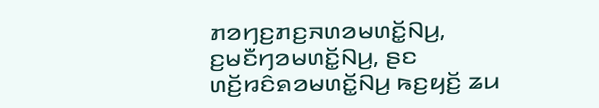ꤊꤤꤚꤢ꤬ꤊꤢ꤬ꤏꤛꤤꤗꤛꤢꤩ꤭ꤡꤣ꤬, ꤢ꤬ꤗꤢꤪꤚꤤꤗꤛꤢꤩ꤭ꤡꤣ꤬, ꤔꤢ ꤛꤢꤩ꤬ꤙꤢꤨꤎꤤꤗꤛꤢꤩ꤭ꤡꤣ꤬ ꤒꤢ꤬ꤟꤢꤩ꤬ ꤘꤣ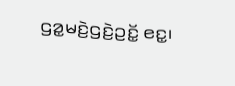ꤞꤤ꤭ꤗꤢꤧ꤬ꤞꤢꤧ꤬ꤑꤢꤩ꤭ ꤕꤢ꤭꤯